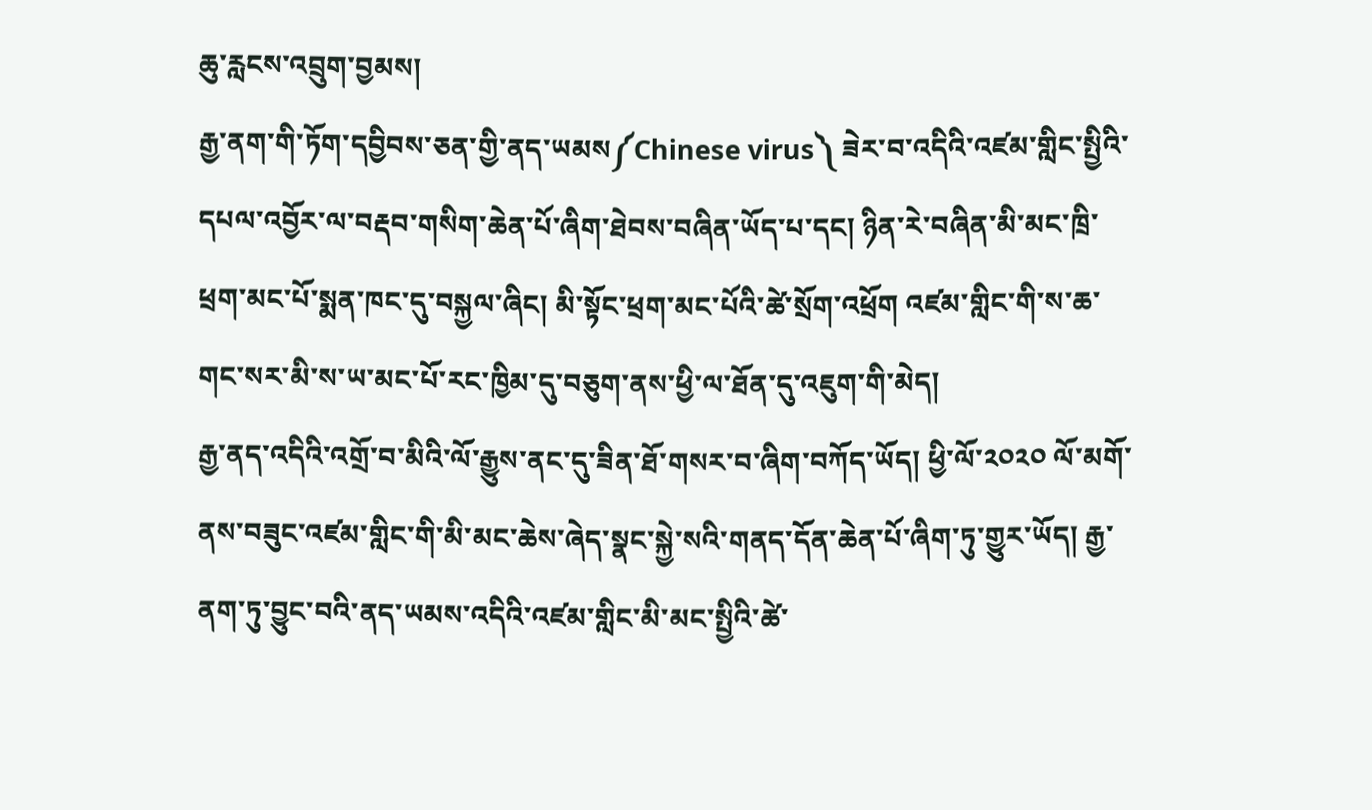ཆུ་རླངས་འབྲུག་བྱམས།
རྒྱ་ནག་གི་ཏོག་དབྱིབས་ཅན་གྱི་ནད་ཡམས༼Chinese virus༽ ཟེར་བ་འདིའི་འཛམ་གླིང་སྤྱིའི་དཔལ་འབྱོར་ལ་བརྡབ་གསིག་ཆེན་པོ་ཞིག་ཐེབས་བཞིན་ཡོད་པ་དང། ཉིན་རེ་བཞིན་མི་མང་ཁྲི་ཕྲག་མང་པོ་སྨན་ཁང་དུ་བསྐྱལ་ཞིང། མི་སྟོང་ཕྲག་མང་པོའི་ཚེ་སྲོག་འཕྲོག འཛམ་གླིང་གི་ས་ཆ་གང་སར་མི་ས་ཡ་མང་པོ་རང་ཁྱིམ་དུ་བཅུག་ནས་ཕྱི་ལ་ཐོན་དུ་འཇུག་གི་མེད།
རྒྱ་ནད་འདིའི་འགྲོ་བ་མིའི་ལོ་རྒྱུས་ནང་དུ་ཟིན་ཐོ་གསར་བ་ཞིག་བཀོད་ཡོད། ཕྱི་ལོ་༢༠༢༠ ལོ་མགོ་ནས་བཟུང་འཛམ་གླིང་གི་མི་མང་ཆེས་ཞེད་སྣང་སྐྱེ་སའི་གནད་དོན་ཆེན་པོ་ཞིག་ཏུ་གྱུར་ཡོད། རྒྱ་ནག་ཏུ་བྱུང་བའི་ནད་ཡམས་འདིའི་འཛམ་གླིང་མི་མང་སྤྱིའི་ཚེ་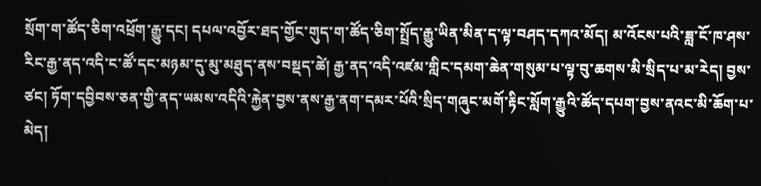སྲོག་ག་ཚོད་ཅིག་འཕྲོག་རྒྱུ་དང། དཔལ་འབྱོར་ཐད་གྱོང་གུད་ག་ཚོད་ཅིག་སྤྲོད་རྒྱུ་ཡིན་མིན་ད་ལྟ་བཤད་དཀའ་མོད། མ་འོངས་པའི་ཟླ་ངོ་ཁ་ཤས་རིང་རྒྱ་ནད་འདི་ང་ཚོ་དང་མཉམ་དུ་མུ་མཐུད་ནས་བསྡད་ཚེ། རྒྱ་ནད་འདི་འཛམ་གླིང་དམག་ཆེན་གསུམ་པ་ལྟ་བུ་ཆགས་མི་སྲིད་པ་མ་རེད། བྱས་ཙང། ཏོག་དབྱིབས་ཅན་གྱི་ནད་ཡམས་འདིའི་རྐྱེན་བྱས་ནས་རྒྱ་ནག་དམར་པོའི་སྲིད་གཞུང་མགོ་རྟིང་སློག་རྒྱུའི་ཚོད་དཔག་བྱས་ནའང་མི་ཆོག་པ་མེད།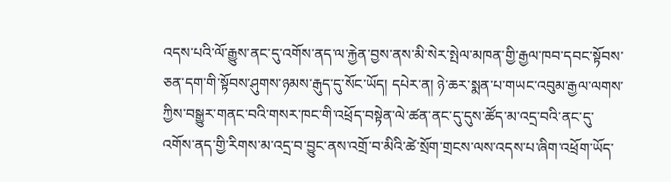འདས་པའི་ལོ་རྒྱུས་ནང་དུ་འགོས་ནད་ལ་རྐྱེན་བྱས་ནས་མི་སེར་སྤེལ་མཁན་གྱི་རྒྱལ་ཁབ་དབང་སྟོབས་ཅན་དག་གི་སྟོབས་ཤུགས་ཉམས་རྒུད་དུ་སོང་ཡོད། དཔེར་ན། ཉེ་ཆར་སྨན་པ་གཡང་འབུམ་རྒྱལ་ལགས་ཀྱིས་བསྒྱུར་གནང་བའི་གསར་ཁང་གི་འཕྲོད་བསྟེན་ལེ་ཚན་ནང་དུ་དུས་ཚོད་མ་འདྲ་བའི་ནང་དུ་འགོས་ནད་གྱི་རིགས་མ་འདྲ་བ་བྱུང་ནས་འགྲོ་བ་མིའི་ཚེ་སྲོག་གྲངས་ལས་འདས་པ་ཞིག་འཕྲོག་ཡོད་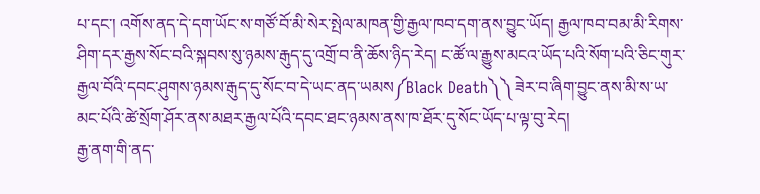པ་དང་། འགོས་ནད་དེ་དག་ཡོང་ས་གཙོ་བོ་མི་སེར་སྤེལ་མཁན་གྱི་རྒྱལ་ཁབ་དག་ནས་བྱུང་ཡོད། རྒྱལ་ཁབ་བམ་མི་རིགས་ཤིག་དར་རྒྱས་སོང་བའི་སྐབས་སུ་ཉམས་རྒུད་དུ་འགྲོ་བ་ནི་ཆོས་ཉིད་རེད། ང་ཚོ་ལ་རྒྱུས་མངའ་ཡོད་པའི་སོག་པའི་ཅིང་གུར་རྒྱལ་བོའི་དབང་ཤུགས་ཉམས་རྒུད་དུ་སོང་བ་དེ་ཡང་ནད་ཡམས༼Black Death༽༽ ཟེར་བ་ཞིག་བྱུང་ནས་མི་ས་ཡ་མང་པོའི་ཚེ་སྲོག་ཤོར་ནས་མཐར་རྒྱལ་པོའི་དབང་ཐང་ཉམས་ནས་ཁ་ཐོར་དུ་སོང་ཡོད་པ་ལྟ་བུ་རེད།
རྒྱ་ནག་གི་ནད་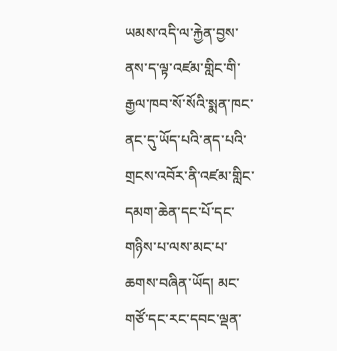ཡམས་འདི་ལ་རྐྱེན་བྱས་ནས་ད་ལྟ་འཛམ་གླིང་གི་རྒྱལ་ཁབ་སོ་སོའི་སྨན་ཁང་ནང་དུ་ཡོད་པའི་ནད་པའི་གྲངས་འབོར་ནི་འཛམ་གླིང་དམག་ཆེན་དང་པོ་དང་གཉིས་པ་ལས་མང་པ་ཆགས་བཞིན་ཡོད། མང་གཙོ་དང་རང་དབང་ལྡན་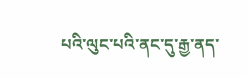པའི་ལུང་པའི་ནང་དུ་རྒྱ་ནད་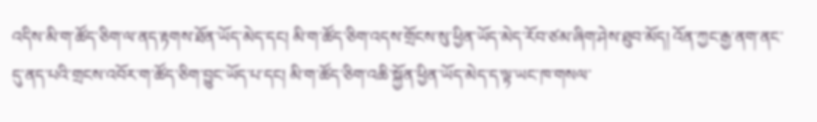འདིས་མི་ག་ཚོད་ཅིག་ལ་ནད་རྟགས་ཐོན་ཡོད་མེད་དང། མི་ག་ཚོད་ཅིག་འདས་གྲོངས་སུ་ཕྱིན་ཡོད་མེད་རོབ་ཙམ་ཞིག་ཤེས་ཐུབ་མོད། འོན་ཀྱང་རྒྱ་ནག་ནང་དུ་ནད་པའི་གྲངས་འབོར་ག་ཚོད་ཅིག་བྱུང་ཡོད་པ་དང། མི་ག་ཚོད་ཅིག་འཆི་སྐྱོན་ཕྱིན་ཡོད་མེད་ད་ལྟ་ཡང་ཁ་གསལ་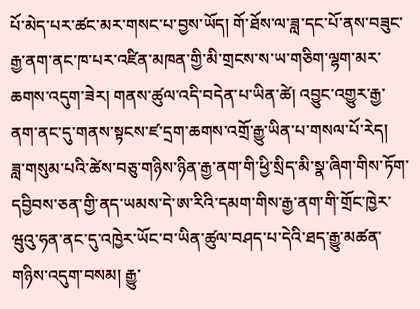པོ་མེད་པར་ཚང་མར་གསང་པ་བྱས་ཡོད། གོ་ཐོས་ལ་ཟླ་དང་པོ་ནས་བཟུང་རྒྱ་ནག་ནང་ཁ་པར་འཛིན་མཁན་གྱི་མི་གྲངས་ས་ཡ་གཅིག་ལྷག་མར་ཆགས་འདུག་ཟེར། གནས་ཚུལ་འདི་བདེན་པ་ཡིན་ཚེ། འབྱུང་འགྱུར་རྒྱ་ནག་ནང་དུ་གནས་སྟངས་ཛ་དྲག་ཆགས་འགྲོ་རྒྱུ་ཡིན་པ་གསལ་པོ་རེད།
ཟླ་གསུམ་པའི་ཚེས་བཅུ་གཉིས་ཉིན་རྒྱ་ནག་གི་ཕྱི་སྲིད་མི་སྣ་ཞིག་གིས་ཏོག་དབྱིབས་ཅན་གྱི་ནད་ཡམས་དེ་ཨ་རིའི་དམག་གིས་རྒྱ་ནག་གི་གྲོང་ཁྱེར་ཝུའུ་ཧན་ནང་དུ་འཁྱེར་ཡོང་བ་ཡིན་ཚུལ་བཤད་པ་དེའི་ཐད་རྒྱུ་མཚན་གཉིས་འདུག་བསམ། རྒྱུ་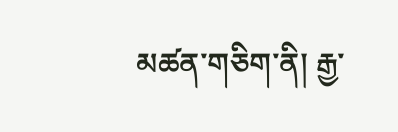མཚན་གཅིག་ནི། རྒྱ་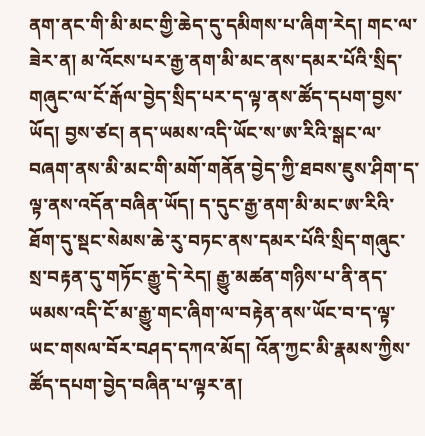ནག་ནང་གི་མི་མང་གྱི་ཆེད་དུ་དམིགས་པ་ཞིག་རེད། གང་ལ་ཟེར་ན། མ་འོངས་པར་རྒྱ་ནག་མི་མང་ནས་དམར་པོའི་སྲིད་གཞུང་ལ་ངོ་རྒོལ་བྱེད་སྲིད་པར་ད་ལྟ་ནས་ཚོད་དཔག་བྱས་ཡོད། བྱས་ཙང། ནད་ཡམས་འདི་ཡོང་ས་ཨ་རིའི་སྒང་ལ་བཞག་ནས་མི་མང་གི་མགོ་གནོན་བྱེད་ཀྱི་ཐབས་ཇུས་ཤིག་ད་ལྟ་ནས་འདོན་བཞིན་ཡོད། ད་དུང་རྒྱ་ནག་མི་མང་ཨ་རིའི་ཐོག་དུ་སྡང་སེམས་ཆེ་རུ་བཏང་ནས་དམར་པོའི་སྲིད་གཞུང་སྲ་བརྟན་དུ་གཏོང་རྒྱུ་དེ་རེད། རྒྱུ་མཚན་གཉིས་པ་ནི་ནད་ཡམས་འདི་ངོ་མ་རྒྱུ་གང་ཞིག་ལ་བརྟེན་ནས་ཡོང་བ་ད་ལྟ་ཡང་གསལ་བོར་བཤད་དཀའ་མོད། འོན་ཀྱང་མི་རྣམས་ཀྱིས་ཚོད་དཔག་བྱེད་བཞིན་པ་ལྟར་ན།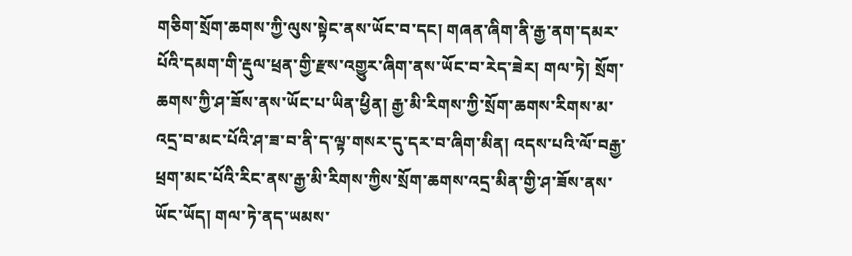གཅིག་སྲོག་ཆགས་ཀྱི་ལུས་སྟེང་ནས་ཡོང་བ་དང། གཞན་ཞིག་ནི་རྒྱ་ནག་དམར་པོའི་དམག་གི་རྡུལ་ཕྲན་གྱི་རྫས་འགྱུར་ཞིག་ནས་ཡོང་བ་རེད་ཟེར། གལ་ཏེ། སྲོག་ཆགས་ཀྱི་ཤ་ཟོས་ནས་ཡོང་པ་ཡིན་ཕྱིན། རྒྱ་མི་རིགས་ཀྱི་སྲོག་ཆགས་རིགས་མ་འདྲ་བ་མང་པོའི་ཤ་ཟ་བ་ནི་ད་ལྟ་གསར་དུ་དར་བ་ཞིག་མིན། འདས་པའི་ལོ་བརྒྱ་ཕྲག་མང་པོའི་རིང་ནས་རྒྱ་མི་རིགས་ཀྱིས་སྲོག་ཆགས་འདྲ་མིན་གྱི་ཤ་ཟོས་ནས་ཡོང་ཡོད། གལ་ཏེ་ནད་ཡམས་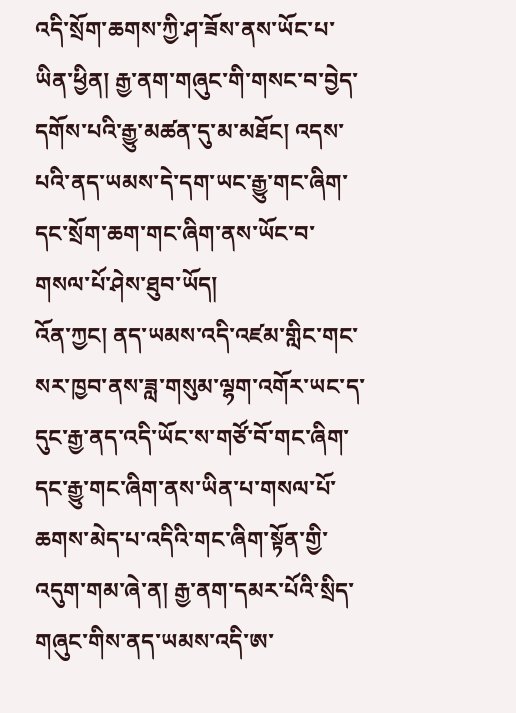འདི་སྲོག་ཆགས་ཀྱི་ཤ་ཟོས་ནས་ཡོང་པ་ཡིན་ཕྱིན། རྒྱ་ནག་གཞུང་གི་གསང་བ་བྱེད་དགོས་པའི་རྒྱུ་མཚན་དུ་མ་མཐོང། འདས་པའི་ནད་ཡམས་དེ་དག་ཡང་རྒྱུ་གང་ཞིག་དང་སྲོག་ཆག་གང་ཞིག་ནས་ཡོང་བ་གསལ་པོ་ཤེས་ཐུབ་ཡོད།
འོན་ཀྱང། ནད་ཡམས་འདི་འཛམ་གླིང་གང་སར་ཁྱབ་ནས་ཟླ་གསུམ་ལྷག་འགོར་ཡང་ད་དུང་རྒྱ་ནད་འདི་ཡོང་ས་གཙོ་བོ་གང་ཞིག་དང་རྒྱུ་གང་ཞིག་ནས་ཡིན་པ་གསལ་པོ་ཆགས་མེད་པ་འདིའི་གང་ཞིག་སྟོན་གྱི་འདུག་གམ་ཞེ་ན། རྒྱ་ནག་དམར་པོའི་སྲིད་གཞུང་གིས་ནད་ཡམས་འདི་ཨ་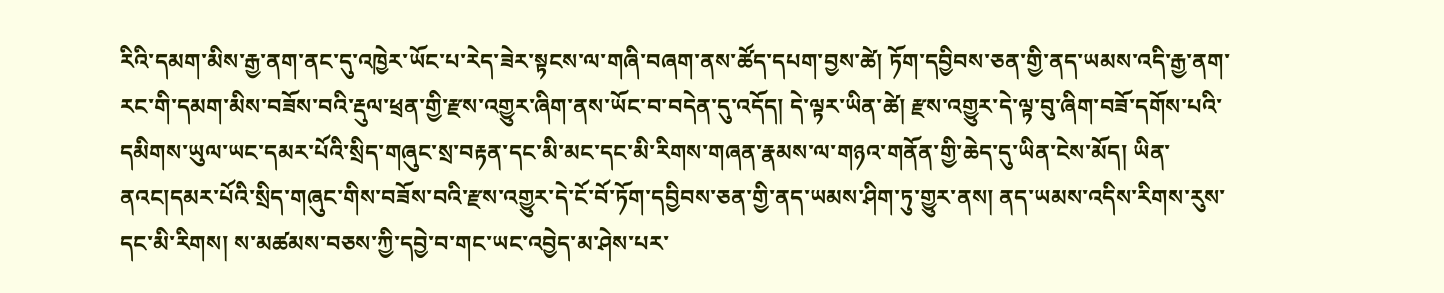རིའི་དམག་མིས་རྒྱ་ནག་ནང་དུ་འཁྱེར་ཡོང་པ་རེད་ཟེར་སྟངས་ལ་གཞི་བཞག་ནས་ཚོད་དཔག་བྱས་ཚེ། ཏོག་དབྱིབས་ཅན་གྱི་ནད་ཡམས་འདི་རྒྱ་ནག་རང་གི་དམག་མིས་བཟོས་བའི་རྡུལ་ཕྲན་གྱི་རྫས་འགྱུར་ཞིག་ནས་ཡོང་བ་བདེན་དུ་འདོད། དེ་ལྟར་ཡིན་ཚེ། རྫས་འགྱུར་དེ་ལྟ་བུ་ཞིག་བཟོ་དགོས་པའི་དམིགས་ཡུལ་ཡང་དམར་པོའི་སྲིད་གཞུང་སྲ་བརྟན་དང་མི་མང་དང་མི་རིགས་གཞན་རྣམས་ལ་གཉའ་གནོན་གྱི་ཆེད་དུ་ཡིན་ངེས་མོད། ཡིན་ནའང།དམར་པོའི་སྲིད་གཞུང་གིས་བཟོས་བའི་རྫས་འགྱུར་དེ་ངོ་བོ་ཏོག་དབྱིབས་ཅན་གྱི་ནད་ཡམས་ཤིག་ཏུ་གྱུར་ནས། ནད་ཡམས་འདིས་རིགས་རུས་དང་མི་རིགས། ས་མཚམས་བཅས་ཀྱི་དབྱེ་བ་གང་ཡང་འབྱེད་མ་ཤེས་པར་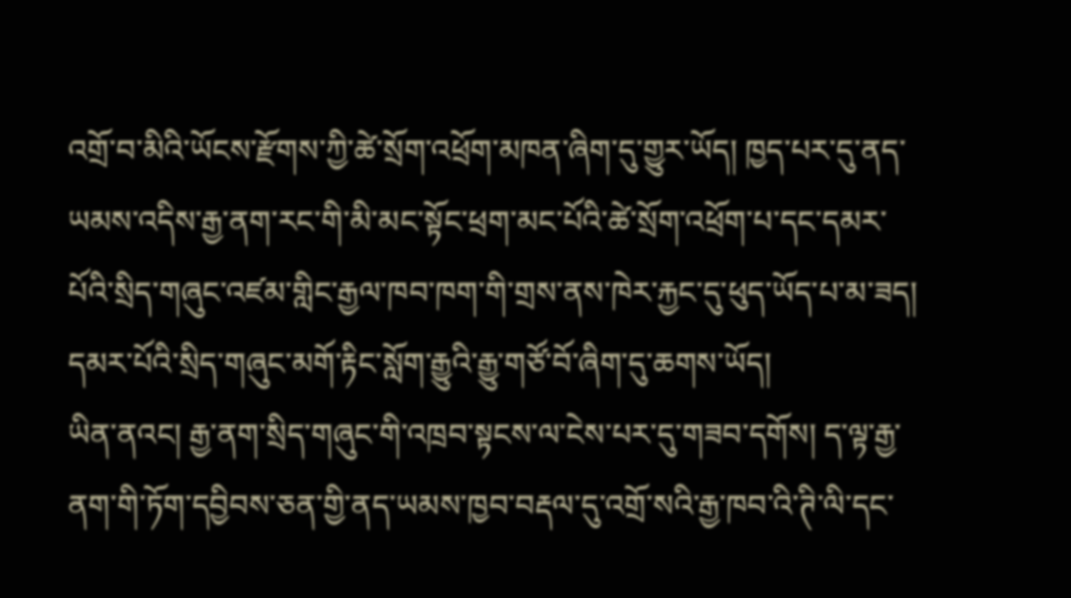འགྲོ་བ་མིའི་ཡོངས་རྫོགས་ཀྱི་ཚེ་སྲོག་འཕྲོག་མཁན་ཞིག་དུ་གྱུར་ཡོད། ཁྱད་པར་དུ་ནད་ཡམས་འདིས་རྒྱ་ནག་རང་གི་མི་མང་སྟོང་ཕྲག་མང་པོའི་ཚེ་སྲོག་འཕྲོག་པ་དང་དམར་པོའི་སྲིད་གཞུང་འཛམ་གླིང་རྒྱལ་ཁབ་ཁག་གི་གྲས་ནས་ཁེར་རྐྱང་དུ་ཕུད་ཡོད་པ་མ་ཟད། དམར་པོའི་སྲིད་གཞུང་མགོ་རྟིང་སློག་རྒྱུའི་རྒྱུ་གཙོ་བོ་ཞིག་དུ་ཆགས་ཡོད།
ཡིན་ནའང། རྒྱ་ནག་སྲིད་གཞུང་གི་འཁྲབ་སྟངས་ལ་ངེས་པར་དུ་གཟབ་དགོས། ད་ལྟ་རྒྱ་ནག་གི་ཏོག་དབྱིབས་ཅན་གྱི་ནད་ཡམས་ཁྱབ་བརྡལ་དུ་འགྲོ་སའི་རྒྱ་ཁབ་འི་ཊི་ལི་དང་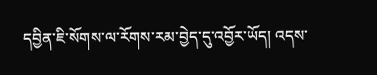དབྱིན་ཇི་སོགས་ལ་རོགས་རམ་བྱེད་དུ་འབྱོར་ཡོད། འདས་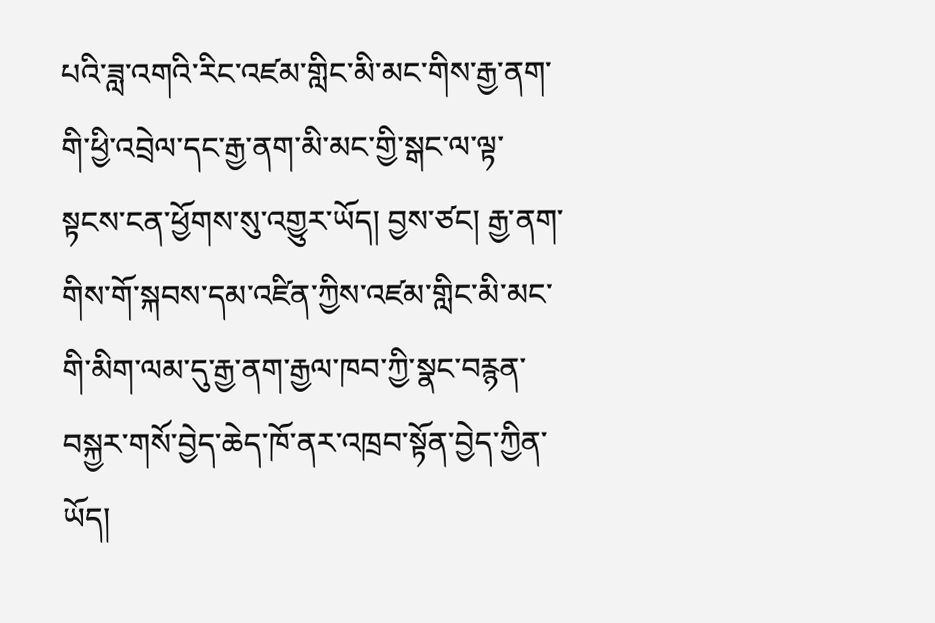པའི་ཟླ་འགའི་རིང་འཛམ་གླིང་མི་མང་གིས་རྒྱ་ནག་གི་ཕྱི་འབྲེལ་དང་རྒྱ་ནག་མི་མང་གྱི་སྒང་ལ་ལྟ་སྟངས་ངན་ཕྱོགས་སུ་འགྱུར་ཡོད། བྱས་ཙང། རྒྱ་ནག་གིས་གོ་སྐབས་དམ་འཛིན་ཀྱིས་འཛམ་གླིང་མི་མང་གི་མིག་ལམ་དུ་རྒྱ་ནག་རྒྱལ་ཁབ་ཀྱི་སྣང་བརྙན་བསྐྱར་གསོ་བྱེད་ཆེད་ཁོ་ནར་འཁྲབ་སྟོན་བྱེད་ཀྱིན་ཡོད།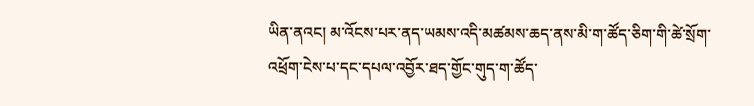ཡིན་ནའང། མ་འོངས་པར་ནད་ཡམས་འདི་མཚམས་ཆད་ནས་མི་ག་ཚོད་ཅིག་གི་ཚེ་སྲོག་འཕྲོག་ངེས་པ་དང་དཔལ་འབྱོར་ཐད་གྱོང་གུད་ག་ཚོད་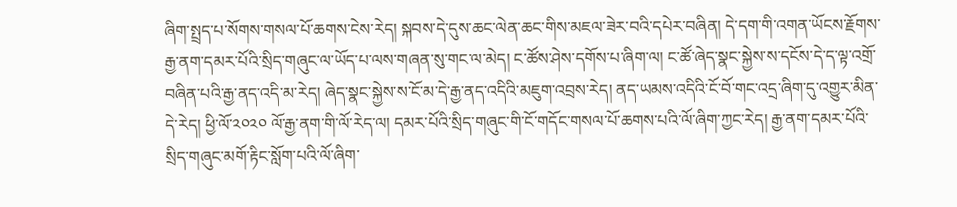ཞིག་སྤྲད་པ་སོགས་གསལ་པོ་ཆགས་ངེས་རེད། སྐབས་དེ་དུས་ཆང་ལེན་ཆང་གིས་མཇལ་ཟེར་བའི་དཔེར་བཞིན། དེ་དག་གི་འགན་ཡོངས་རྗོགས་རྒྱ་ནག་དམར་པོའི་སྲིད་གཞུང་ལ་ཡོད་པ་ལས་གཞན་སུ་གང་ལ་མེད། ང་ཚོས་ཤེས་དགོས་པ་ཞིག་ལ། ང་ཚོ་ཞེད་སྣང་སྐྱེས་ས་དངོས་དེ་ད་ལྟ་འགྲོ་བཞིན་པའི་རྒྱ་ནད་འདི་མ་རེད། ཞེད་སྣང་སྐྱེས་ས་ངོ་མ་དེ་རྒྱ་ནད་འདིའི་མཇུག་འབྲས་རེད། ནད་ཡམས་འདིའི་ངོ་བོ་གང་འདྲ་ཞིག་དུ་འགྱུར་མིན་དེ་རེད། ཕྱི་ལོ་༢༠༢༠ ལོ་རྒྱ་ནག་གི་ལོ་རེད་ལ། དམར་པོའི་སྲིད་གཞུང་གི་ངོ་གདོང་གསལ་པོ་ཆགས་པའི་ལོ་ཞིག་ཀྱང་རེད། རྒྱ་ནག་དམར་པོའི་སྲིད་གཞུང་མགོ་རྟིང་སློག་པའི་ལོ་ཞིག་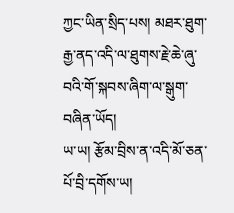ཀྱང་ཡིན་སྲིད་པས། མཐར་ཐུག་རྒྱ་ནད་འདི་ལ་ཐུགས་རྗེ་ཆེ་ཞུ་བའི་གོ་སྐབས་ཞིག་ལ་སྒུག་བཞིན་ཡོད།
ཡ་ཡ། རྩོམ་བྲིས་ན་འདི་མོ་ཅན་པོ་བྲི་དགོས་ཡ།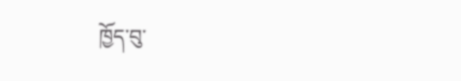ཁྱོད་བུ་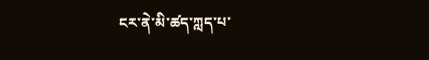ངར་ནེ་མི་ཚད་ཀླད་པ་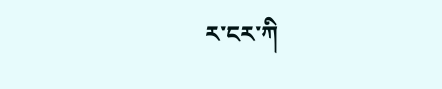ར་ངར་ཀི